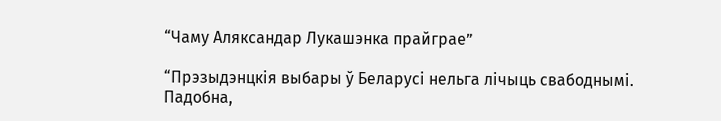“Чаму Аляксандар Лукашэнка прайграе”

“Прэзыдэнцкія выбары ў Беларусі нельга лічыць свабоднымі. Падобна,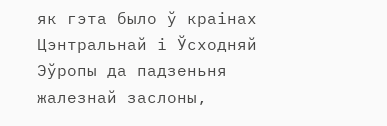як гэта было ў краінах Цэнтральнай і Ўсходняй Эўропы да падзеньня жалезнай заслоны,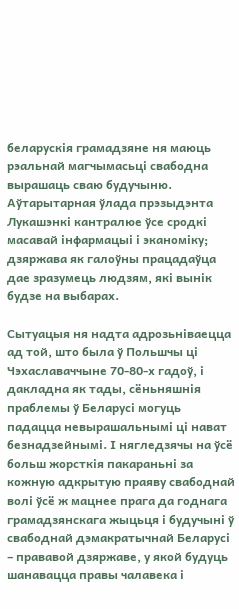беларускія грамадзяне ня маюць рэальнай магчымасьці свабодна вырашаць сваю будучыню. Аўтарытарная ўлада прэзыдэнта Лукашэнкі кантралюе ўсе сродкі масавай інфармацыі і эканоміку; дзяржава як галоўны працадаўца дае зразумець людзям, які вынік будзе на выбарах.

Сытуацыя ня надта адрозьніваецца ад той, што была ў Польшчы ці Чэхаславаччыне 70-80-х гадоў, і дакладна як тады, сёньняшнія праблемы ў Беларусі могуць падацца невырашальнымі ці нават безнадзейнымі. І нягледзячы на ўсё больш жорсткія пакараньні за кожную адкрытую праяву свабоднай волі ўсё ж мацнее прага да годнага грамадзянскага жыцьця і будучыні ў свабоднай дэмакратычнай Беларусі – прававой дзяржаве, у якой будуць шанавацца правы чалавека і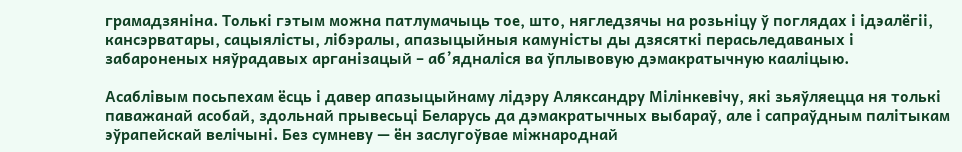грамадзяніна. Толькі гэтым можна патлумачыць тое, што, нягледзячы на розьніцу ў поглядах і ідэалёгіі, кансэрватары, сацыялісты, лібэралы, апазыцыйныя камуністы ды дзясяткі перасьледаваных і забароненых няўрадавых арганізацый – аб’ядналіся ва ўплывовую дэмакратычную кааліцыю.

Асаблівым посьпехам ёсць і давер апазыцыйнаму лідэру Аляксандру Мілінкевічу, які зьяўляецца ня толькі паважанай асобай, здольнай прывесьці Беларусь да дэмакратычных выбараў, але і сапраўдным палітыкам эўрапейскай велічыні. Без сумневу — ён заслугоўвае міжнароднай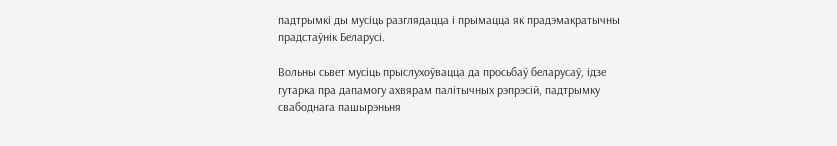падтрымкі ды мусіць разглядацца і прымацца як прадэмакратычны прадстаўнік Беларусі.

Вольны сьвет мусіць прыслухоўвацца да просьбаў беларусаў, ідзе гутарка пра дапамогу ахвярам палітычных рэпрэсій, падтрымку свабоднага пашырэньня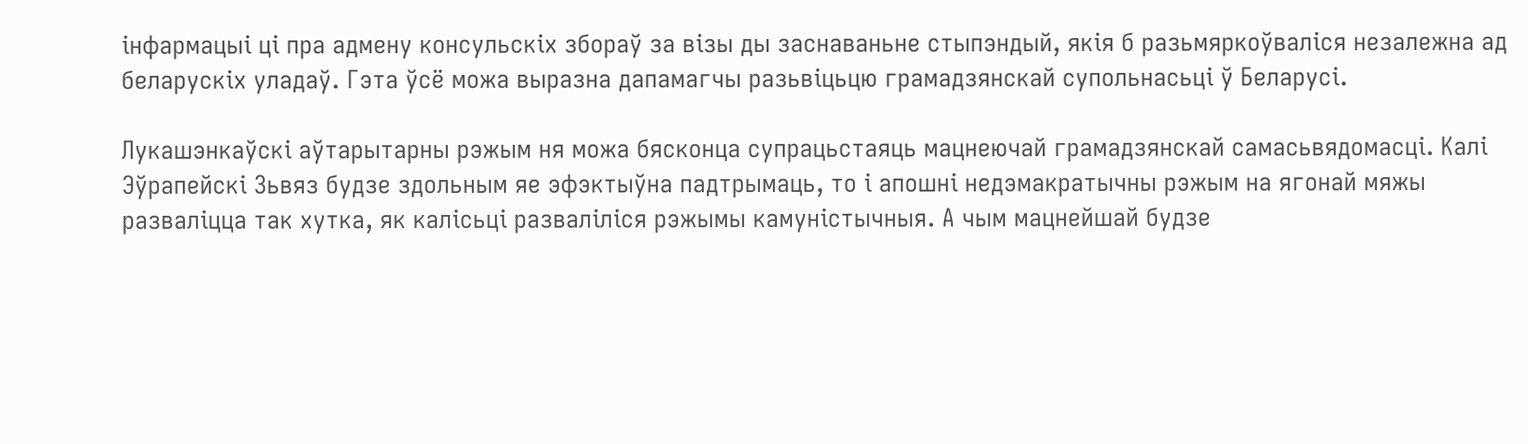інфармацыі ці пра адмену консульскіх збораў за візы ды заснаваньне стыпэндый, якія б разьмяркоўваліся незалежна ад беларускіх уладаў. Гэта ўсё можа выразна дапамагчы разьвіцьцю грамадзянскай супольнасьці ў Беларусі.

Лукашэнкаўскі аўтарытарны рэжым ня можа бясконца супрацьстаяць мацнеючай грамадзянскай самасьвядомасці. Калі Эўрапейскі Зьвяз будзе здольным яе эфэктыўна падтрымаць, то і апошні недэмакратычны рэжым на ягонай мяжы разваліцца так хутка, як калісьці разваліліся рэжымы камуністычныя. А чым мацнейшай будзе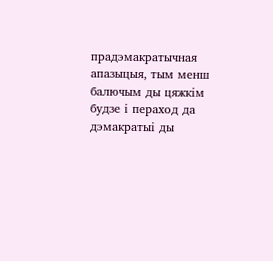прадэмакратычная апазыцыя, тым менш балючым ды цяжкім будзе і пераход да дэмакратыі ды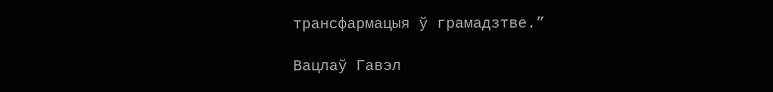трансфармацыя ў грамадзтве.”

Вацлаў Гавэл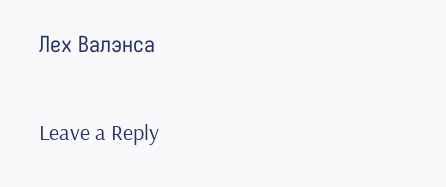Лех Валэнса

Leave a Reply